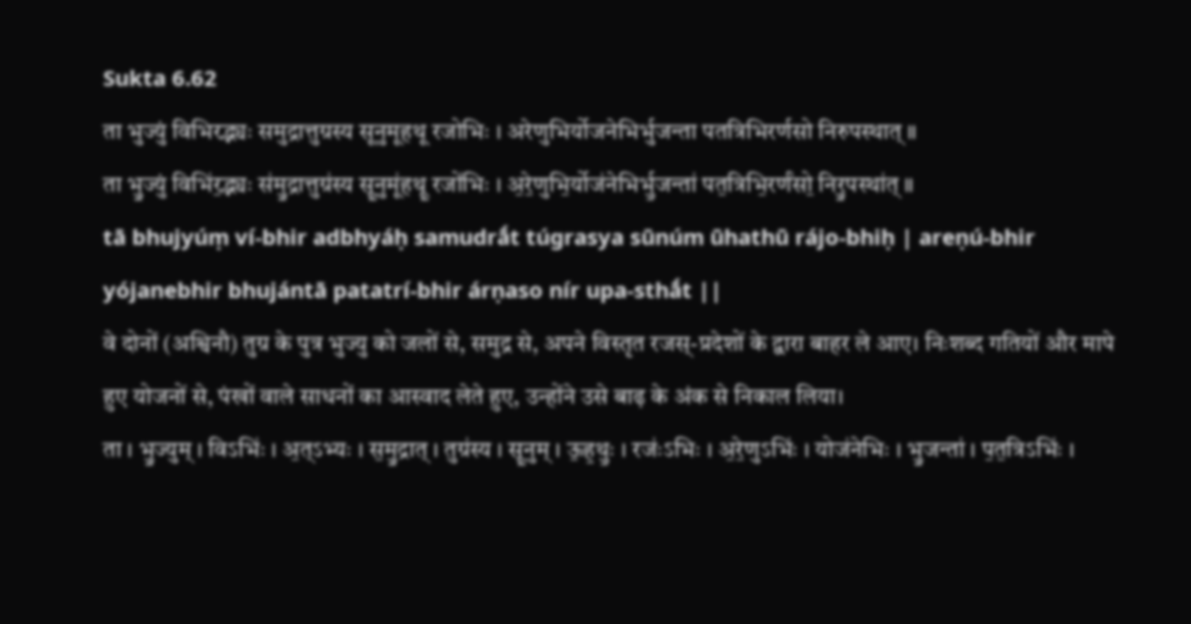Sukta 6.62
ता भुज्युं विभिरद्भ्यः समुद्रात्तुग्रस्य सूनुमूहथू रजोभिः । अरेणुभिर्योजनेभिर्भुजन्ता पतत्रिभिरर्णसो निरुपस्थात् ॥
ता भु॒ज्युं विभि॑र॒द्भ्यः स॑मु॒द्रात्तुग्र॑स्य सू॒नुमू॑हथू॒ रजो॑भिः । अ॒रे॒णुभि॒र्योज॑नेभिर्भु॒जन्ता॑ पत॒त्रिभि॒रर्ण॑सो॒ निरु॒पस्था॑त् ॥
tā bhujyúṃ ví-bhir adbhyáḥ samudrā́t túgrasya sūnúm ūhathū rájo-bhiḥ | areṇú-bhir yójanebhir bhujántā patatrí-bhir árṇaso nír upa-sthā́t ||
वे दोनों (अश्विनौ) तुग्र के पुत्र भुज्यु को जलों से, समुद्र से, अपने विस्तृत रजस्-प्रदेशों के द्वारा बाहर ले आए। निःशब्द गतियों और मापे हुए योजनों से, पंखों वाले साधनों का आस्वाद लेते हुए, उन्होंने उसे बाढ़ के अंक से निकाल लिया।
ता । भु॒ज्युम् । विऽभिः॑ । अ॒त्ऽभ्यः । स॒मु॒द्रात् । तुग्र॑स्य । सू॒नुम् । ऊ॒ह॒थुः॒ । रजः॑ऽभिः । अ॒रे॒णुऽभिः॑ । योज॑नेभिः । भु॒जन्ता॑ । प॒त॒त्रिऽभिः॑ ।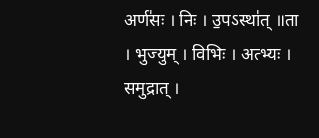अर्ण॑सः । निः । उ॒पऽस्था॑त् ॥ता । भुज्युम् । विभिः । अत्भ्यः । समुद्रात् ।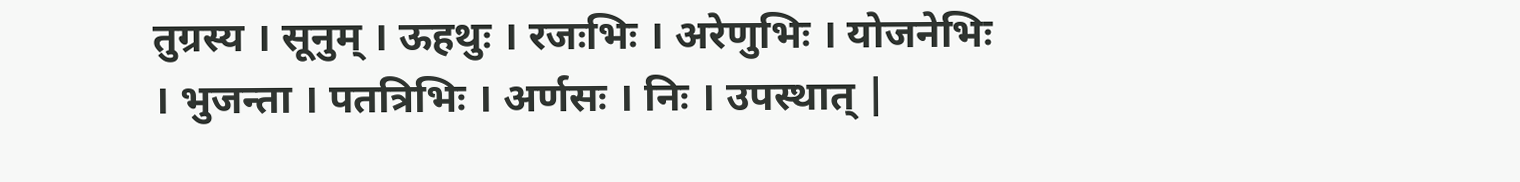तुग्रस्य । सूनुम् । ऊहथुः । रजःभिः । अरेणुभिः । योजनेभिः । भुजन्ता । पतत्रिभिः । अर्णसः । निः । उपस्थात् |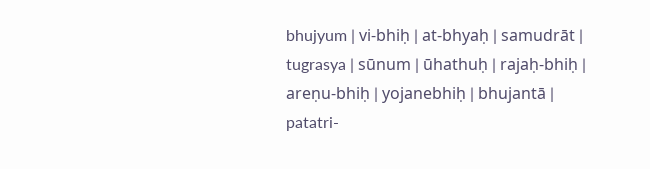bhujyum | vi-bhiḥ | at-bhyaḥ | samudrāt | tugrasya | sūnum | ūhathuḥ | rajaḥ-bhiḥ | areṇu-bhiḥ | yojanebhiḥ | bhujantā | patatri-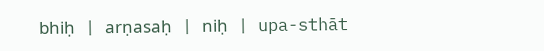bhiḥ | arṇasaḥ | niḥ | upa-sthāt